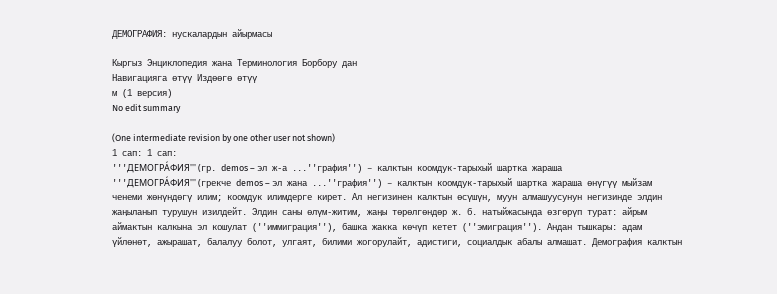ДЕМОГРАФИЯ: нускалардын айырмасы

Кыргыз Энциклопедия жана Терминология Борбору дан
Навигацияга өтүү Издөөгө өтүү
м (1 версия)
No edit summary

(One intermediate revision by one other user not shown)
1 сап: 1 сап:
'''ДЕМОГРА́ФИЯ''' (гр. demos – эл ж-а ...''графия'') – калктын коомдук-тарыхый шартка жараша
'''ДЕМОГРА́ФИЯ''' (грекче demos – эл жана ...''графия'') – калктын коомдук-тарыхый шартка жараша өнүгүү мыйзам ченеми жөнүндөгү илим; коомдук илимдерге кирет. Ал негизинен калктын өсүшүн, муун алмашуусунун негизинде элдин жаӊыланып турушун изилдейт. Элдин саны өлүм-житим, жаӊы төрөлгөндөр ж. б. натыйжасында өзгөрүп турат: айрым аймактын калкына эл кошулат (''иммиграция''), башка жакка көчүп кетет (''эмиграция''). Андан тышкары: адам үйлөнөт, ажырашат, балалуу болот, улгаят, билими жогорулайт, адистиги, социалдык абалы алмашат. Демография калктын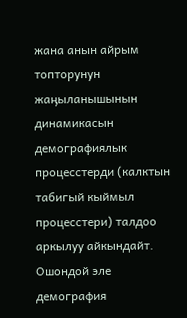жана анын айрым топторунун жаӊыланышынын динамикасын демографиялык процесстерди (калктын табигый кыймыл процесстери) талдоо аркылуу айкындайт. Ошондой эле демография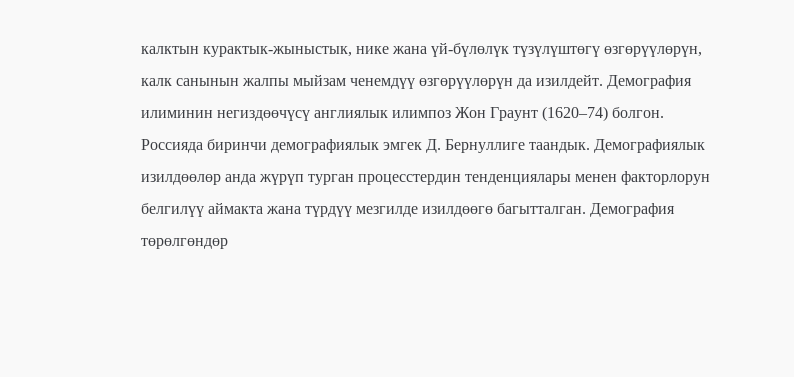калктын курактык-жыныстык, нике жана үй-бүлөлүк түзүлүштөгү өзгөрүүлөрүн, калк санынын жалпы мыйзам ченемдүү өзгөрүүлөрүн да изилдейт. Демография илиминин негиздөөчүсү англиялык илимпоз Жон Граунт (1620–74) болгон. Россияда биринчи демографиялык эмгек Д. Бернуллиге таандык. Демографиялык изилдөөлөр анда жүрүп турган процесстердин тенденциялары менен факторлорун белгилүү аймакта жана түрдүү мезгилде изилдөөгө багытталган. Демография төрөлгөндөр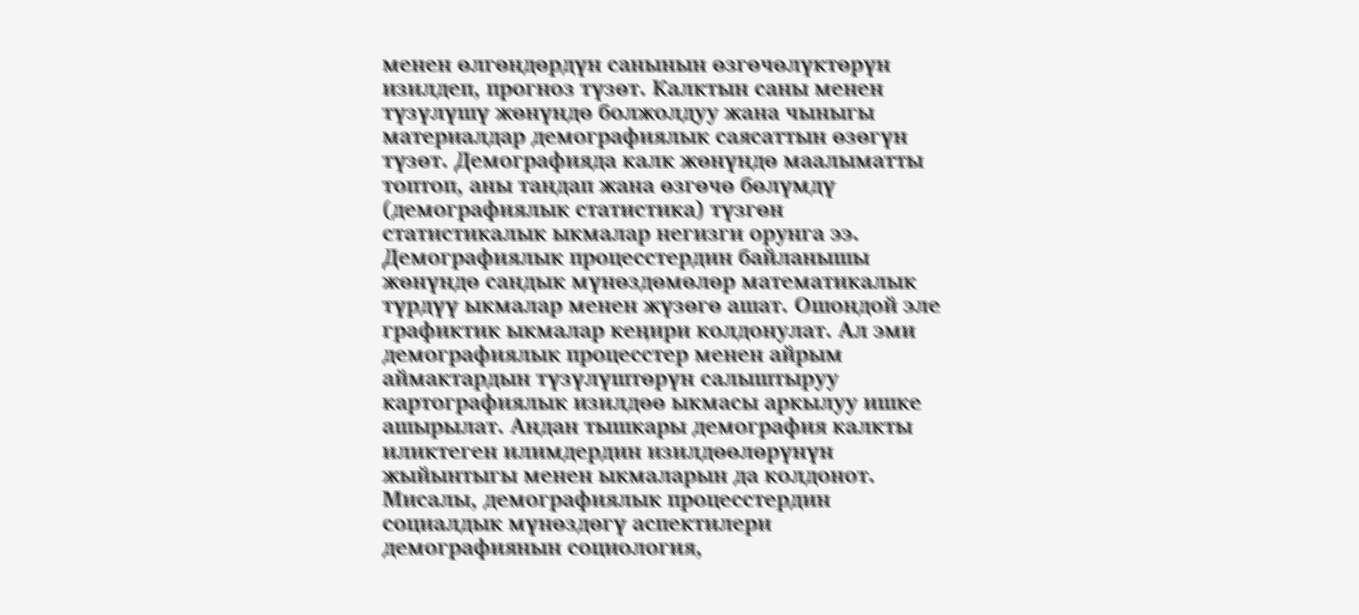менен өлгөндөрдүн санынын өзгөчөлүктөрүн изилдеп, прогноз түзөт. Калктын саны менен түзүлүшү жөнүндө болжолдуу жана чыныгы материалдар демографиялык саясаттын өзөгүн түзөт. Демографияда калк жөнүндө маалыматты топтоп, аны тандап жана өзгөчө бөлүмдү (демографиялык статистика) түзгөн статистикалык ыкмалар негизги орунга ээ. Демографиялык процесстердин байланышы жөнүндө сандык мүнөздөмөлөр математикалык түрдүү ыкмалар менен жүзөгө ашат. Ошондой эле графиктик ыкмалар кеӊири колдонулат. Ал эми демографиялык процесстер менен айрым аймактардын түзүлүштөрүн салыштыруу картографиялык изилдөө ыкмасы аркылуу ишке ашырылат. Андан тышкары демография калкты иликтеген илимдердин изилдөөлөрүнүн жыйынтыгы менен ыкмаларын да колдонот. Мисалы, демографиялык процесстердин социалдык мүнөздөгү аспектилери демографиянын социология,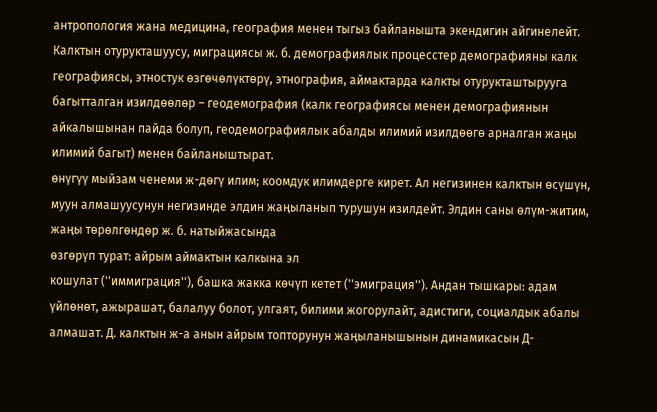антропология жана медицина, география менен тыгыз байланышта экендигин айгинелейт. Калктын отурукташуусу, миграциясы ж. б. демографиялык процесстер демографияны калк географиясы, этностук өзгөчөлүктөрү, этнография, аймактарда калкты отурукташтырууга багытталган изилдөөлөр – геодемография (калк географиясы менен демографиянын айкалышынан пайда болуп, геодемографиялык абалды илимий изилдөөгө арналган жаӊы илимий багыт) менен байланыштырат.
өнүгүү мыйзам ченеми ж-дөгү илим; коомдук илимдерге кирет. Ал негизинен калктын өсүшүн, муун алмашуусунун негизинде элдин жаӊыланып турушун изилдейт. Элдин саны өлүм-житим, жаӊы төрөлгөндөр ж. б. натыйжасында
өзгөрүп турат: айрым аймактын калкына эл
кошулат (''иммиграция''), башка жакка көчүп кетет (''эмиграция''). Андан тышкары: адам үйлөнөт, ажырашат, балалуу болот, улгаят, билими жогорулайт, адистиги, социалдык абалы алмашат. Д. калктын ж-а анын айрым топторунун жаӊыланышынын динамикасын Д-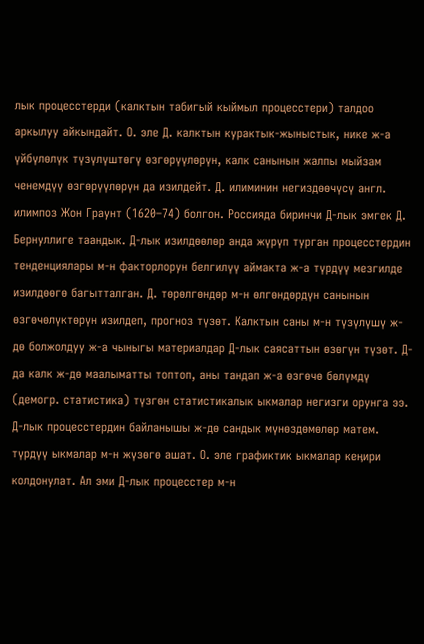лык процесстерди (калктын табигый кыймыл процесстери) талдоо аркылуу айкындайт. О. эле Д. калктын курактык-жыныстык, нике ж-а үйбүлөлүк түзүлүштөгү өзгөрүүлөрүн, калк санынын жалпы мыйзам ченемдүү өзгөрүүлөрүн да изилдейт. Д. илиминин негиздөөчүсү англ. илимпоз Жон Граунт (1620–74) болгон. Россияда биринчи Д-лык эмгек Д. Бернуллиге таандык. Д-лык изилдөөлөр анда жүрүп турган процесстердин тенденциялары м-н факторлорун белгилүү аймакта ж-а түрдүү мезгилде изилдөөгө багытталган. Д. төрөлгөндөр м-н өлгөндөрдүн санынын өзгөчөлүктөрүн изилдеп, прогноз түзөт. Калктын саны м-н түзүлүшү ж-дө болжолдуу ж-а чыныгы материалдар Д-лык саясаттын өзөгүн түзөт. Д-да калк ж-дө маалыматты топтоп, аны тандап ж-а өзгөчө бөлүмдү (демогр. статистика) түзгөн статистикалык ыкмалар негизги орунга ээ. Д-лык процесстердин байланышы ж-дө сандык мүнөздөмөлөр матем. түрдүү ыкмалар м-н жүзөгө ашат. О. эле графиктик ыкмалар кеӊири колдонулат. Ал эми Д-лык процесстер м-н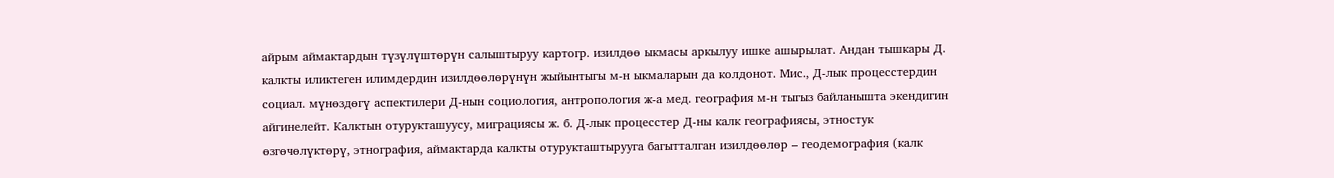айрым аймактардын түзүлүштөрүн салыштыруу картогр. изилдөө ыкмасы аркылуу ишке ашырылат. Андан тышкары Д. калкты иликтеген илимдердин изилдөөлөрүнүн жыйынтыгы м-н ыкмаларын да колдонот. Мис., Д-лык процесстердин социал. мүнөздөгү аспектилери Д-нын социология, антропология ж-а мед. география м-н тыгыз байланышта экендигин айгинелейт. Калктын отурукташуусу, миграциясы ж. б. Д-лык процесстер Д-ны калк географиясы, этностук өзгөчөлүктөрү, этнография, аймактарда калкты отурукташтырууга багытталган изилдөөлөр – геодемография (калк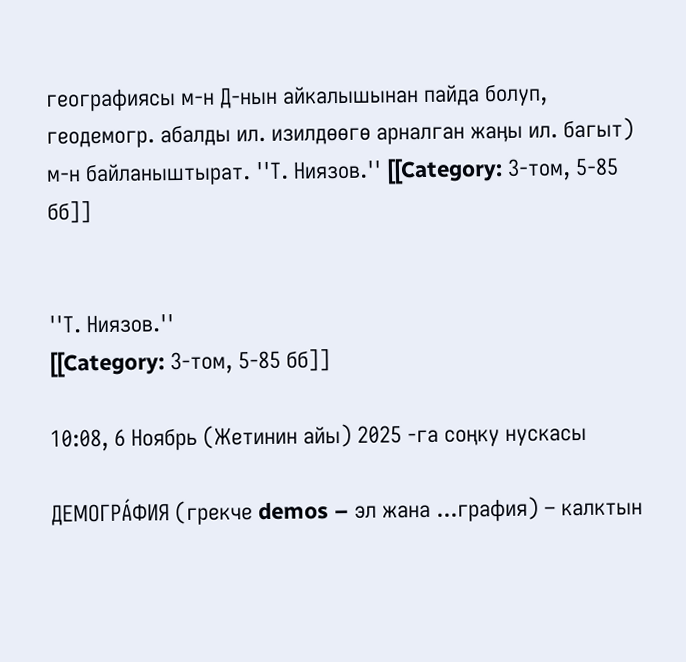географиясы м-н Д-нын айкалышынан пайда болуп, геодемогр. абалды ил. изилдөөгө арналган жаӊы ил. багыт) м-н байланыштырат. ''Т. Ниязов.'' [[Category: 3-том, 5-85 бб]]


''Т. Ниязов.''
[[Category: 3-том, 5-85 бб]]

10:08, 6 Ноябрь (Жетинин айы) 2025 -га соңку нускасы

ДЕМОГРА́ФИЯ (грекче demos – эл жана ...графия) – калктын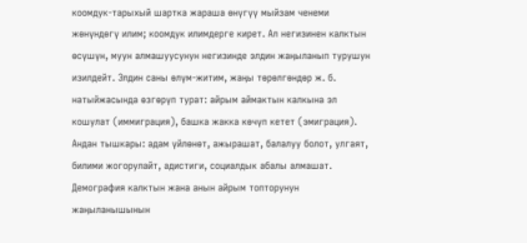коомдук-тарыхый шартка жараша өнүгүү мыйзам ченеми жөнүндөгү илим; коомдук илимдерге кирет. Ал негизинен калктын өсүшүн, муун алмашуусунун негизинде элдин жаӊыланып турушун изилдейт. Элдин саны өлүм-житим, жаӊы төрөлгөндөр ж. б. натыйжасында өзгөрүп турат: айрым аймактын калкына эл кошулат (иммиграция), башка жакка көчүп кетет (эмиграция). Андан тышкары: адам үйлөнөт, ажырашат, балалуу болот, улгаят, билими жогорулайт, адистиги, социалдык абалы алмашат. Демография калктын жана анын айрым топторунун жаӊыланышынын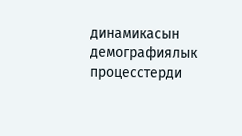динамикасын демографиялык процесстерди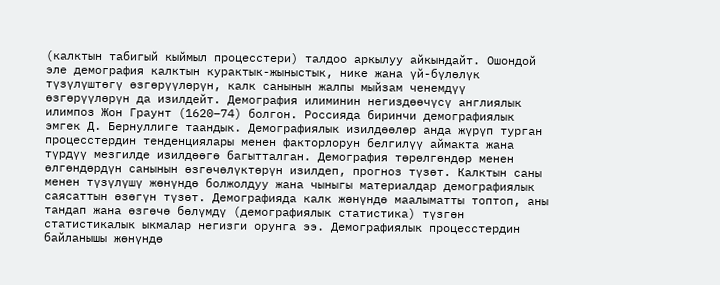(калктын табигый кыймыл процесстери) талдоо аркылуу айкындайт. Ошондой эле демография калктын курактык-жыныстык, нике жана үй-бүлөлүк түзүлүштөгү өзгөрүүлөрүн, калк санынын жалпы мыйзам ченемдүү өзгөрүүлөрүн да изилдейт. Демография илиминин негиздөөчүсү англиялык илимпоз Жон Граунт (1620–74) болгон. Россияда биринчи демографиялык эмгек Д. Бернуллиге таандык. Демографиялык изилдөөлөр анда жүрүп турган процесстердин тенденциялары менен факторлорун белгилүү аймакта жана түрдүү мезгилде изилдөөгө багытталган. Демография төрөлгөндөр менен өлгөндөрдүн санынын өзгөчөлүктөрүн изилдеп, прогноз түзөт. Калктын саны менен түзүлүшү жөнүндө болжолдуу жана чыныгы материалдар демографиялык саясаттын өзөгүн түзөт. Демографияда калк жөнүндө маалыматты топтоп, аны тандап жана өзгөчө бөлүмдү (демографиялык статистика) түзгөн статистикалык ыкмалар негизги орунга ээ. Демографиялык процесстердин байланышы жөнүндө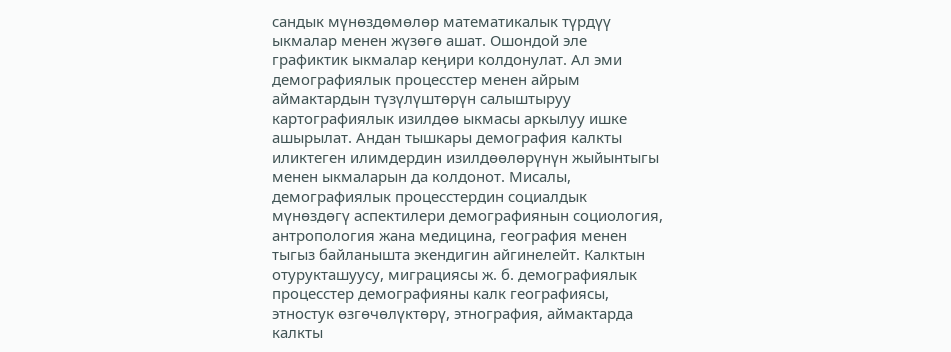сандык мүнөздөмөлөр математикалык түрдүү ыкмалар менен жүзөгө ашат. Ошондой эле графиктик ыкмалар кеӊири колдонулат. Ал эми демографиялык процесстер менен айрым аймактардын түзүлүштөрүн салыштыруу картографиялык изилдөө ыкмасы аркылуу ишке ашырылат. Андан тышкары демография калкты иликтеген илимдердин изилдөөлөрүнүн жыйынтыгы менен ыкмаларын да колдонот. Мисалы, демографиялык процесстердин социалдык мүнөздөгү аспектилери демографиянын социология, антропология жана медицина, география менен тыгыз байланышта экендигин айгинелейт. Калктын отурукташуусу, миграциясы ж. б. демографиялык процесстер демографияны калк географиясы, этностук өзгөчөлүктөрү, этнография, аймактарда калкты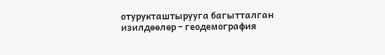отурукташтырууга багытталган изилдөөлөр – геодемография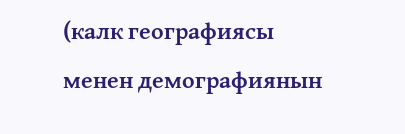(калк географиясы менен демографиянын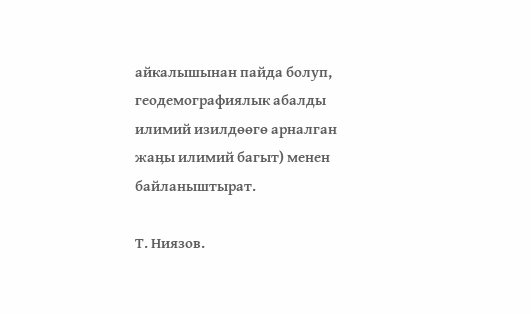айкалышынан пайда болуп, геодемографиялык абалды илимий изилдөөгө арналган жаӊы илимий багыт) менен байланыштырат.

Т. Ниязов.